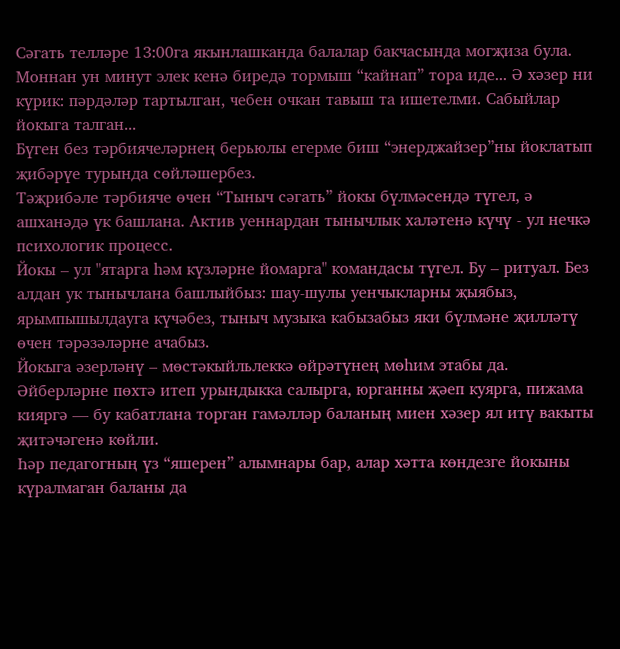Сәгать телләре 13:00га якынлашканда балалар бакчасында могҗиза була. Моннан ун минут элек кенә биредә тормыш “кайнап” тора иде... Ә хәзер ни күрик: пәрдәләр тартылган, чебен очкан тавыш та ишетелми. Сабыйлар йокыга талган...
Бүген без тәрбиячеләрнең берьюлы егерме биш “энерджайзер”ны йоклатып җибәрүе турында сөйләшербез.
Тәҗрибәле тәрбияче өчен “Тыныч сәгать” йокы бүлмәсендә түгел, ә ашханәдә үк башлана. Актив уеннардан тынычлык халәтенә күчү - ул нечкә психологик процесс.
Йокы – ул "ятарга һәм күзләрне йомарга" командасы түгел. Бу – ритуал. Без алдан ук тынычлана башлыйбыз: шау-шулы уенчыкларны җыябыз, ярымпышылдауга күчәбез, тыныч музыка кабызабыз яки бүлмәне җилләтү өчен тәрәзәләрне ачабыз.
Йокыга әзерләнү – мөстәкыйльлеккә өйрәтүнең мөһим этабы да. Әйберләрне пөхтә итеп урындыкка салырга, юрганны җәеп куярга, пижама кияргә — бу кабатлана торган гамәлләр баланың миен хәзер ял итү вакыты җитәчәгенә көйли.
Һәр педагогның үз “яшерен” алымнары бар, алар хәтта көндезге йокыны күралмаган баланы да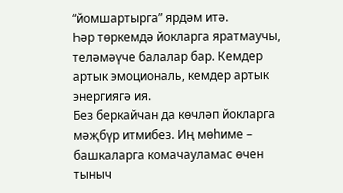“йомшартырга” ярдәм итә.
Һәр төркемдә йокларга яратмаучы, теләмәүче балалар бар. Кемдер артык эмоциональ, кемдер артык энергиягә ия.
Без беркайчан да көчләп йокларга мәҗбүр итмибез. Иң мөһиме – башкаларга комачауламас өчен тыныч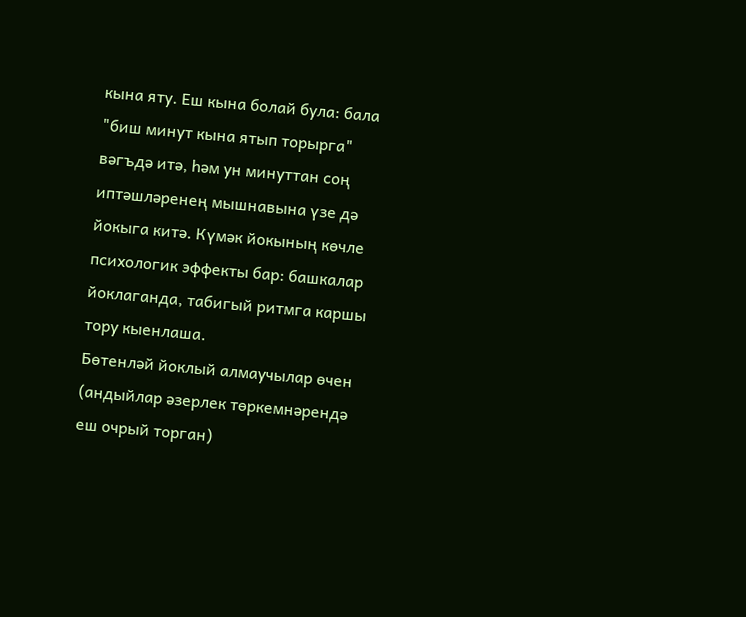кына яту. Еш кына болай була: бала "биш минут кына ятып торырга" вәгъдә итә, һәм ун минуттан соң иптәшләренең мышнавына үзе дә йокыга китә. Күмәк йокының көчле психологик эффекты бар: башкалар йоклаганда, табигый ритмга каршы тору кыенлаша.
Бөтенләй йоклый алмаучылар өчен (андыйлар әзерлек төркемнәрендә еш очрый торган)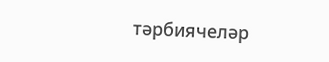тәрбиячеләр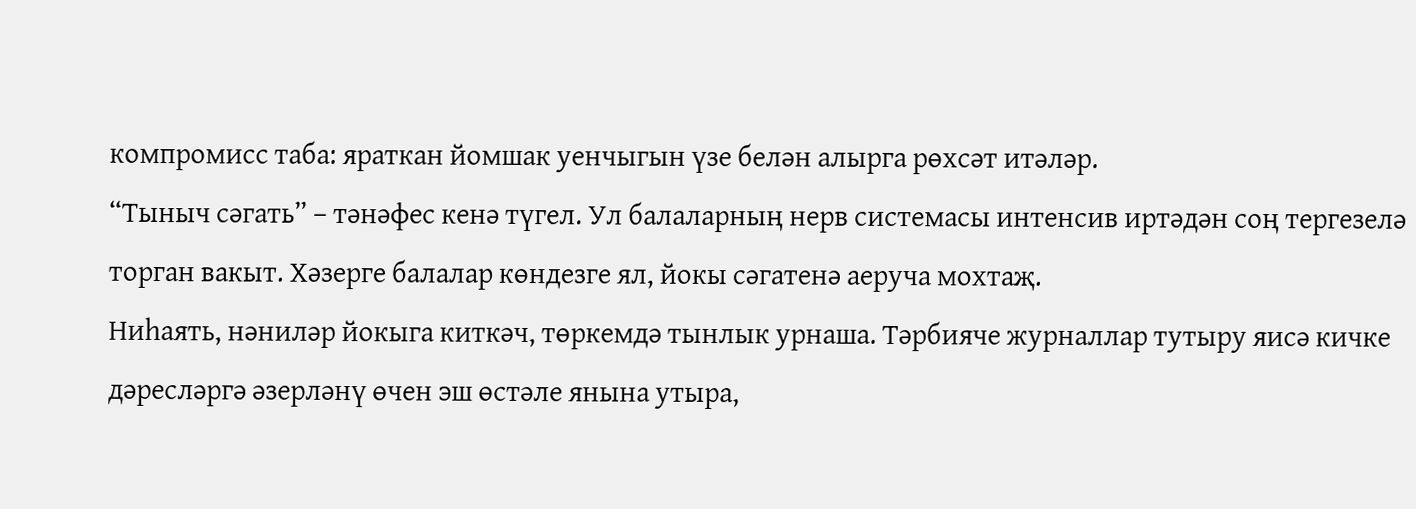компромисс таба: яраткан йомшак уенчыгын үзе белән алырга рөхсәт итәләр.
“Тыныч сәгать” – тәнәфес кенә түгел. Ул балаларның нерв системасы интенсив иртәдән соң тергезелә торган вакыт. Хәзерге балалар көндезге ял, йокы сәгатенә аеруча мохтаҗ.
Ниһаять, нәниләр йокыга киткәч, төркемдә тынлык урнаша. Тәрбияче журналлар тутыру яисә кичке дәресләргә әзерләнү өчен эш өстәле янына утыра,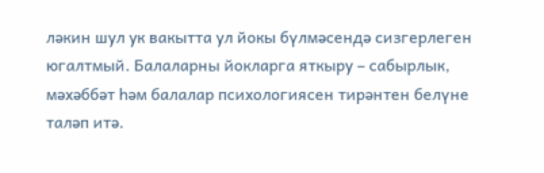ләкин шул ук вакытта ул йокы бүлмәсендә сизгерлеген югалтмый. Балаларны йокларга яткыру – сабырлык, мәхәббәт һәм балалар психологиясен тирәнтен белүне таләп итә.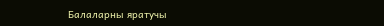Балаларны яратучы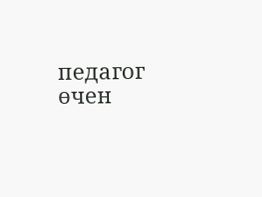педагог өчен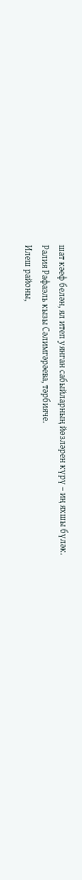шат кәеф белән, ял итеп уянган сабыйларның йөзләрен күрү – иң яхшы бүләк.
Ралия Рафаэль кызы Сәлимгәрәева, тәрбияче.
Илеш районы,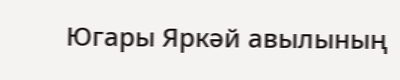Югары Яркәй авылының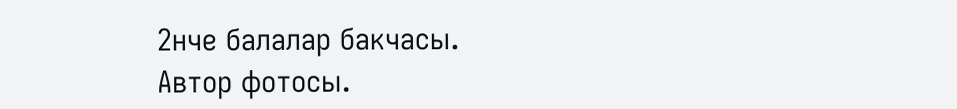2нче балалар бакчасы.
Автор фотосы.